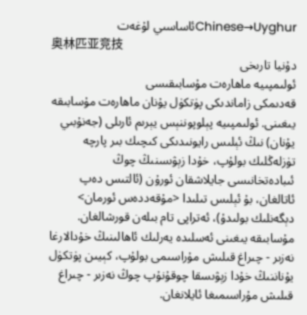Chinese→Uyghurئاساسىي لۇغەت
奥林匹亚竞技
دۇنيا تارىخى
ئولىمپىيە ماھارەت مۇسابىقىسى
قەدىمكى زاماندىكى پۈتكۈل يۇنان ماھارەت مۇسابىقە يىغىنى. ئولىمپىيە پېلوپوننېس يېرىم ئارىلى (جەنۇبىي يۇنان) نىڭ ئېلىس رايونىدىكى كىچىك بىر پارچە تۈزلەڭلىك بولۇپ، خۇدا زېۋىسنىڭ چوڭ ئىبادەتخانىسى جايلاشقان ئورۇن (ئالتىس دەپ ئاتالغان، بۇ ئېلىس تىلىدا <مۇقەددەس ئورمان> دېگەنلىك بولىدۇ)، ئەتراپى تام بىلەن قورشالغان. مۇسابىقە يىغىنى ئەسلىدە يەرلىك ئاھالىنىڭ خۇدالارغا نەزىر - چىراغ قىلىش مۇراسىمى بولۇپ، كېيىن پۈتكۈل يۇناننىڭ خۇدا زېۋىسقا چوقۇنۇپ چوڭ نەزىر - چىراغ قىلىش مۇراسىمىغا ئايلانغان.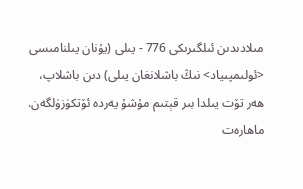مىلادىدىن ئىلگىرىكى 776 - يىلى (يۇنان يىلنامىسى <ئولىمپىياد> نىڭ باشلانغان يىلى) دىن باشلاپ، ھەر تۆت يىلدا بىر قېتىم مۇشۇ يەردە ئۆتكۈزۈلگەن. ماھارەت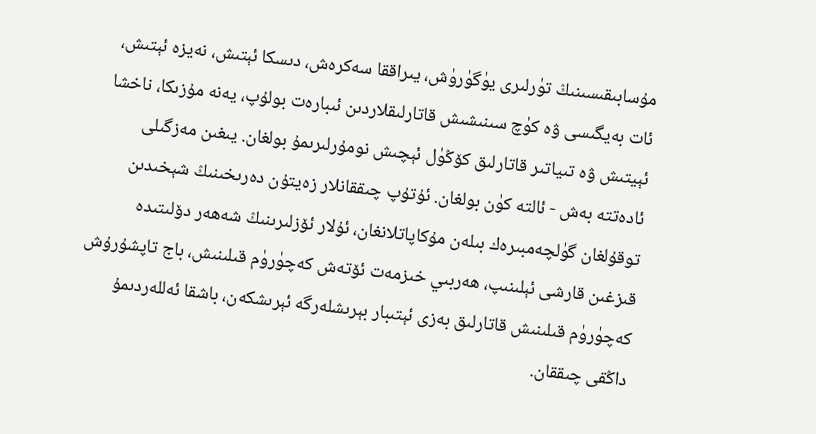مۇسابىقىسىنىڭ تۈرلىرى يۈگۈرۈش، يىراققا سەكرەش، دىسكا ئېتىش، نەيزە ئېتىش، ئات بەيگىسى ۋە كۈچ سىنىشىش قاتارلىقلاردىن ئىبارەت بولۇپ، يەنە مۇزىكا، ناخشا ئېيتىش ۋە تىياتىر قاتارلىق كۆڭۈل ئېچىش نومۇرلىرىمۇ بولغان. يىغىن مەزگىلى ئادەتتە بەش - ئالتە كۈن بولغان. ئۇتۇپ چىققانلار زەيتۇن دەرىخىنىڭ شېخىدىن توقۇلغان گۈلچەمبىرەك بىلەن مۇكاپاتلانغان، ئۇلار ئۆزلىرىنىڭ شەھەر دۆلىتىدە قىزغىن قارشى ئېلىنىپ، ھەربىي خىزمەت ئۆتەش كەچۈرۈم قىلىنىش، باج تاپشۇرۇش كەچۈرۈم قىلىنىش قاتارلىق بەزى ئېتىبار بېرىشلەرگە ئېرىشكەن، باشقا ئەللەردىمۇ داڭقى چىققان.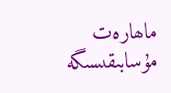ماھارەت مۇسابىقىسىگە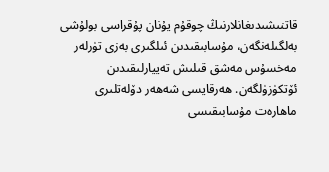قاتنىشىدىغانلارنىڭ چوقۇم يۇنان پۇقراسى بولۇشى بەلگىلەنگەن، مۇسابىقىدىن ئىلگىرى بەزى تۈرلەر مەخسۇس مەشق قىلىش تەييارلىقىدىن ئۆتكۈزۈلگەن. ھەرقايسى شەھەر دۆلەتلىرى ماھارەت مۇسابىقىسى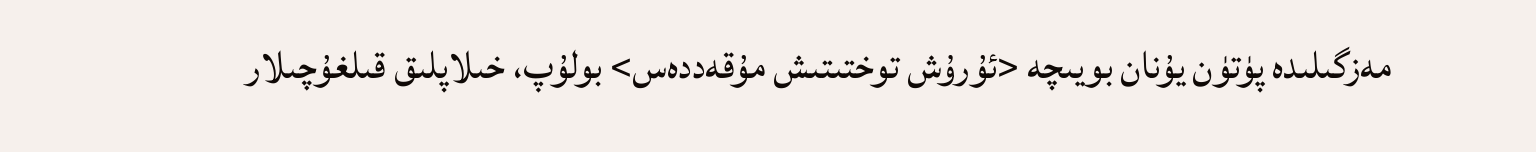مەزگىلىدە پۈتۈن يۇنان بويىچە <ئۇرۇش توختىتىش مۇقەددەس> بولۇپ، خىلاپلىق قىلغۇچىلار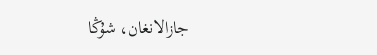جازالانغان، شۇڭا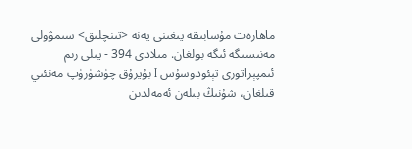ماھارەت مۇسابىقە يىغىنى يەنە <تىنچلىق> سىمۋولى مەنىسىگە ئىگە بولغان. مىلادى 394 - يىلى رىم ئىمپېراتورى تېئودوسۇس Ⅰ بۇيرۇق چۈشۈرۈپ مەنئىي قىلغان، شۇنىڭ بىلەن ئەمەلدىن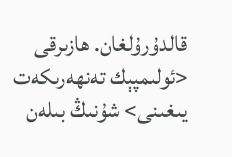قالدۇرۇلغان. ھازىرقى <ئولىمپېك تەنھەرىكەت يىغىنى> شۇنىڭ بىلەن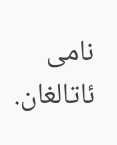نامى ئاتالغان.